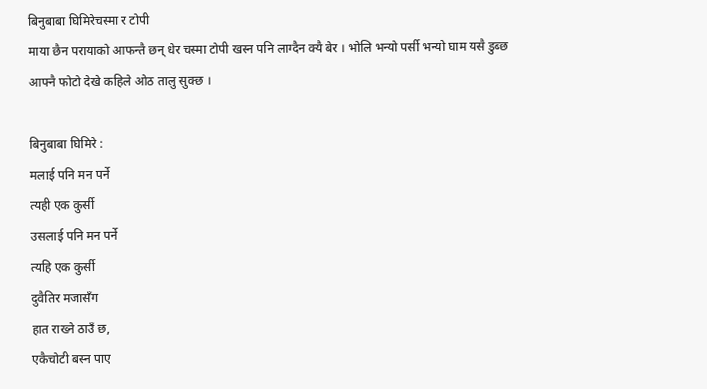बिनुबाबा घिमिरेचस्मा र टोपी
माया छैन परायाको आफन्तै छन् धेर चस्मा टोपी खस्न पनि लाग्दैन क्यै बेर । भोलि भन्यो पर्सी भन्यो घाम यसै डुब्छ आफ्नै फोटो देखे कहिले ओठ तालु सुक्छ ।

बिनुबाबा घिमिरे :
मलाई पनि मन पर्ने
त्यही एक कुर्सी
उसलाई पनि मन पर्ने
त्यहि एक कुर्सी
दुवैतिर मजासँग
हात राख्ने ठाउँ छ,
एकैचोटी बस्न पाए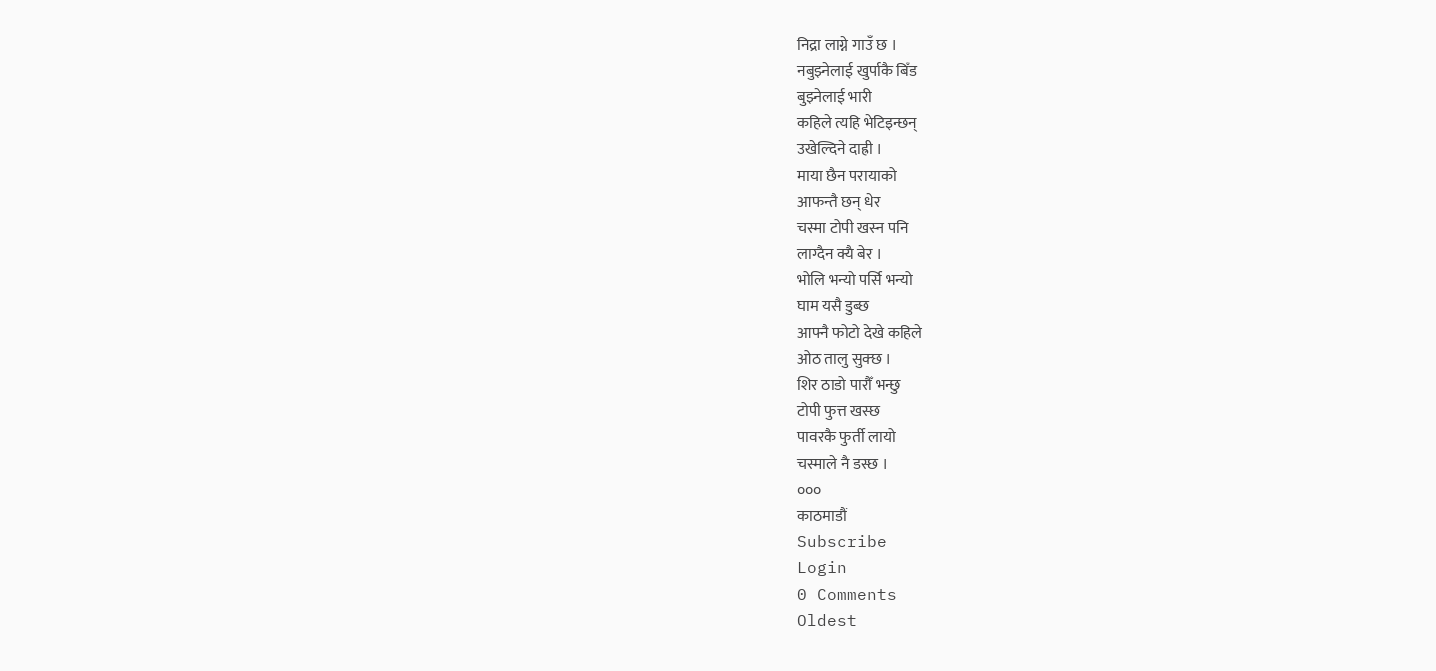निद्रा लाग्ने गाउँ छ ।
नबुझ्नेलाई खुर्पाकै बिँड
बुझ्नेलाई भारी
कहिले त्यहि भेटिइन्छन्
उखेल्दिने दाह्री ।
माया छैन परायाको
आफन्तै छन् धेर
चस्मा टोपी खस्न पनि
लाग्दैन क्यै बेर ।
भोलि भन्यो पर्सि भन्यो
घाम यसै डुब्छ
आफ्नै फोटो देखे कहिले
ओठ तालु सुक्छ ।
शिर ठाडो पारौँ भन्छु
टोपी फुत्त खस्छ
पावरकै फुर्ती लायो
चस्माले नै डस्छ ।
०००
काठमाडौं
Subscribe
Login
0 Comments
Oldest